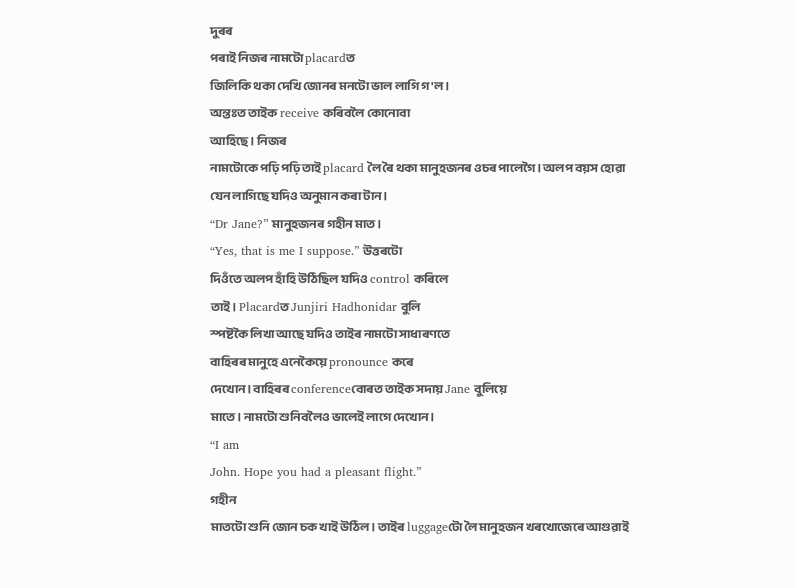দুৰৰ
পৰাই নিজৰ নামটো placardত
জিলিকি থকা দেখি জোনৰ মনটো ভাল লাগি গ'ল।
অন্তঃত তাইক receive কৰিবলৈ কোনোবা
আহিছে। নিজৰ
নামটোকে পঢ়ি পঢ়ি তাই placard লৈ ৰৈ থকা মানুহজনৰ ওচৰ পালেগৈ। অলপ বয়স হোৱা
যেন লাগিছে যদিও অনুমান কৰা টান।
“Dr Jane?” মানুহজনৰ গহীন মাত।
“Yes, that is me I suppose.” উত্তৰটো
দিওঁতে অলপ হাঁহি উঠিছিল যদিও control কৰিলে
তাই। Placardত Junjiri Hadhonidar বুলি
স্পষ্টকৈ লিখা আছে যদিও তাইৰ নামটো সাধাৰণতে
বাহিৰৰ মানুহে এনেকৈয়ে pronounce কৰে
দেখোন। বাহিৰৰ conferenceবোৰত তাইক সদায় Jane বুলিয়ে
মাতে। নামটো শুনিবলৈও ভালেই লাগে দেখোন।
“I am
John. Hope you had a pleasant flight.”
গহীন
মাতটো শুনি জোন চক খাই উঠিল। তাইৰ luggageটো লৈ মানুহজন খৰখোজেৰে আগুৱাই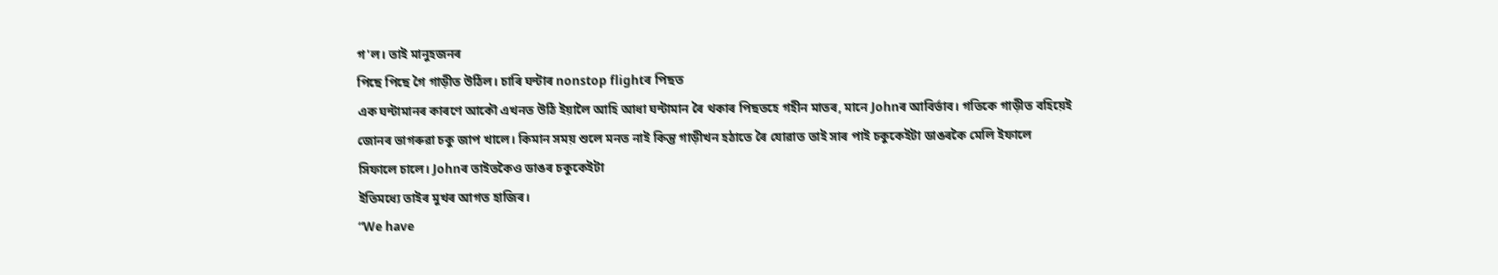গ'ল। তাই মানুহজনৰ
পিছে পিছে গৈ গাড়ীত উঠিল। চাৰি ঘন্টাৰ nonstop flightৰ পিছত
এক ঘন্টামানৰ কাৰণে আকৌ এখনত উঠি ইয়ালৈ আহি আধা ঘন্টামান ৰৈ থকাৰ পিছতহে গহীন মাতৰ, মানে Johnৰ আবিৰ্ভাব। গতিকে গাড়ীত বহিয়েই
জোনৰ ভাগৰুৱা চকু জাপ খালে। কিমান সময় শুলে মনত নাই কিন্তু গাড়ীখন হঠাতে ৰৈ যোৱাত তাই সাৰ পাই চকুকেইটা ডাঙৰকৈ মেলি ইফালে
সিফালে চালে। Johnৰ তাইতকৈও ডাঙৰ চকুকেইটা
ইতিমধ্যে তাইৰ মুখৰ আগত হাজিৰ।
“We have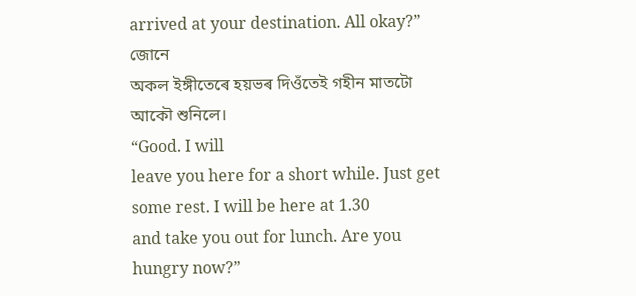arrived at your destination. All okay?”
জোনে
অকল ইঙ্গীতেৰে হয়ভৰ দিওঁতেই গহীন মাতটো আকৌ শুনিলে।
“Good. I will
leave you here for a short while. Just get some rest. I will be here at 1.30
and take you out for lunch. Are you hungry now?”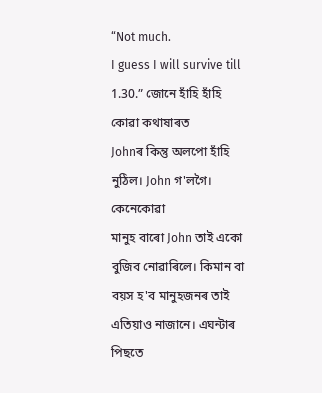“Not much.
I guess I will survive till 1.30.” জোনে হাঁহি হাঁহি কোৱা কথাষাৰত
Johnৰ কিন্তু অলপো হাঁহি নুঠিল। John গ'লগৈ। কেনেকোৱা
মানুহ বাৰো John তাই একো বুজিব নোৱাৰিলে। কিমান বা বয়স হ'ব মানুহজনৰ তাই এতিয়াও নাজানে। এঘন্টাৰ পিছতে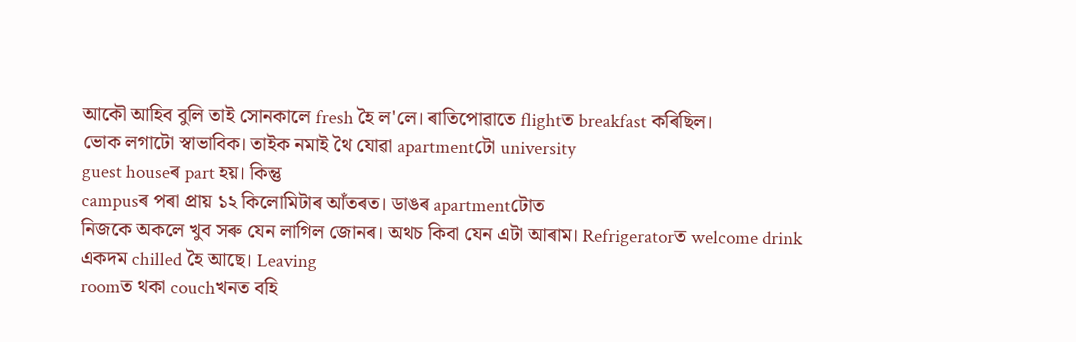আকৌ আহিব বুলি তাই সোনকালে fresh হৈ ল'লে। ৰাতিপোৱাতে flightত breakfast কৰিছিল।
ভোক লগাটো স্বাভাবিক। তাইক নমাই থৈ যোৱা apartmentটো university
guest houseৰ part হয়। কিন্তু
campusৰ পৰা প্ৰায় ১২ কিলোমিটাৰ আঁতৰত। ডাঙৰ apartmentটোত
নিজকে অকলে খুব সৰু যেন লাগিল জোনৰ। অথচ কিবা যেন এটা আৰাম। Refrigeratorত welcome drink
একদম chilled হৈ আছে। Leaving
roomত থকা couchখনত বহি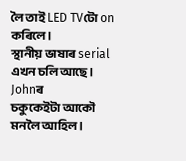লৈ তাই LED TVটো on কৰিলে।
স্থানীয় ভাষাৰ serial এখন চলি আছে। Johnৰ
চকুকেইটা আকৌ মনলৈ আহিল।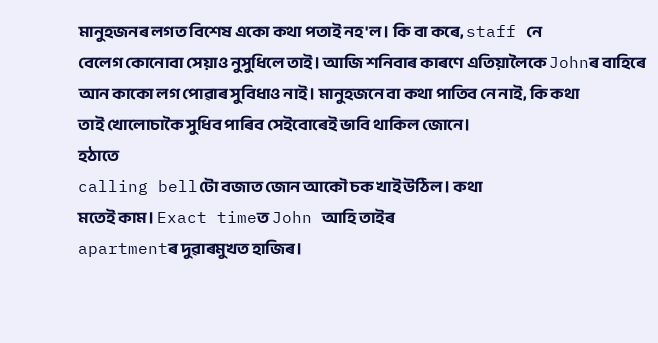মানুহজনৰ লগত বিশেষ একো কথা পতাই নহ'ল। কি বা কৰে, staff নে
বেলেগ কোনোবা সেয়াও নুসুধিলে তাই। আজি শনিবাৰ কাৰণে এতিয়ালৈকে Johnৰ বাহিৰে আন কাকো লগ পোৱাৰ সুবিধাও নাই। মানুহজনে বা কথা পাতিব নে নাই, কি কথা
তাই খোলোচাকৈ সুধিব পাৰিব সেইবোৰেই ভাবি থাকিল জোনে।
হঠাতে
calling bellটো বজাত জোন আকৌ চক খাই উঠিল। কথা
মতেই কাম। Exact timeত John আহি তাইৰ
apartmentৰ দুৱাৰমুখত হাজিৰ।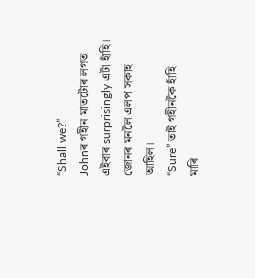“Shall we?”
Johnৰ গহীন মাতটোৰ লগত এইবাৰ surprisingly এটা হাঁহি। জোনৰ মনলৈ এলপ সকাহ আহিল।
“Sure” তাই গহীনকৈ হাঁহি
মাৰি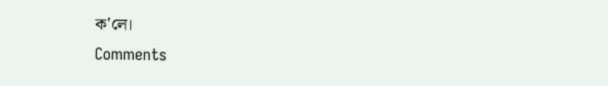ক'লে।
Comments